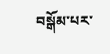བསྒོམ་པར་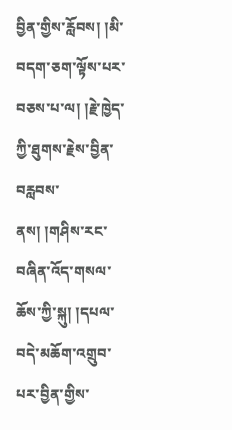བྱིན་གྱིས་རློབས། །མི་བདག་ཅག་ལྟོས་པར་བཅས་པ་ལ། །རྗེ་ཁྱེད་ཀྱི་ཐུགས་རྗེས་བྱིན་བརླབས་ནས། །གཤིས་རང་བཞིན་འོད་གསལ་ཆོས་ཀྱི་སྐུ། །དཔལ་བདེ་མཆོག་འགྲུབ་པར་བྱིན་གྱིས་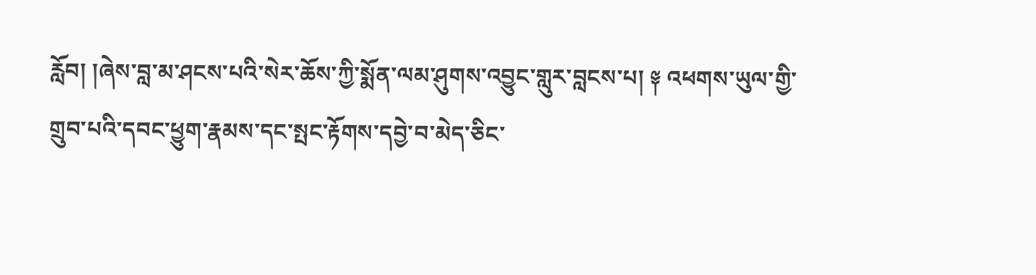རློབ། །ཞེས་བླ་མ་ཤངས་པའི་སེར་ཆོས་ཀྱི་སྨོན་ལམ་ཤུགས་འབྱུང་གླུར་བླངས་པ། ༈ འཕགས་ཡུལ་གྱི་གྲུབ་པའི་དབང་ཕྱུག་རྣམས་དང་སྤང་རྟོགས་དབྱེ་བ་མེད་ཅིང་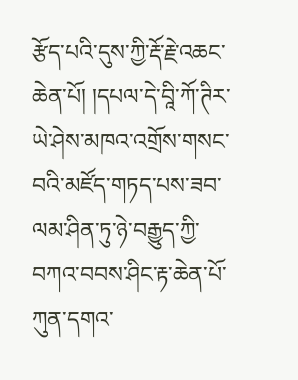རྩོད་པའི་དུས་ཀྱི་རྡོ་རྗེ་འཆང་ཆེན་པོ། །དཔལ་དེ་བཱི་ཀོ་ཊིར་ཡེ་ཤེས་མཁའ་འགྲོས་གསང་བའི་མཛོད་གཏད་པས་ཟབ་ལམ་ཤིན་ཏུ་ཉེ་བརྒྱུད་ཀྱི་བཀའ་བབས་ཤིང་རྟ་ཆེན་པོ་ཀུན་དགའ་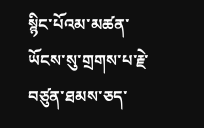སྙིང་པོའམ་མཚན་ཡོངས་སུ་གྲགས་པ་རྗེ་བཙུན་ཐམས་ཅད་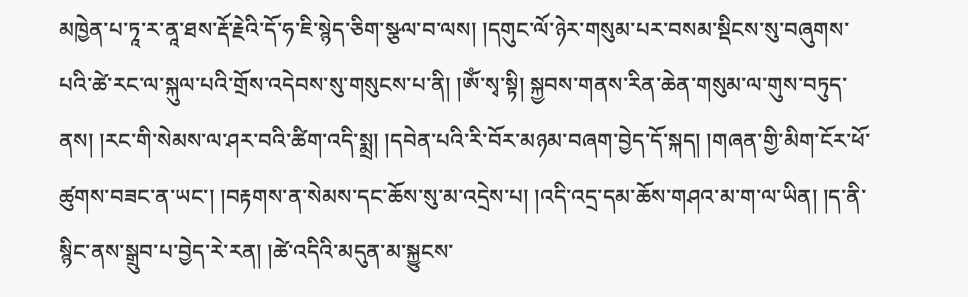མཁྱེན་པ་ཏཱ་ར་ནཱ་ཐས་རྡོ་རྗེའི་དོ་ཧ་ཇི་སྙེད་ཅིག་སྩལ་བ་ལས། །དགུང་ལོ་ཉེར་གསུམ་པར་བསམ་སྡིངས་སུ་བཞུགས་པའི་ཚེ་རང་ལ་སྐུལ་པའི་གྲོས་འདེབས་སུ་གསུངས་པ་ནི། །ཨོཾ་སྭ་སྟི། སྐྱབས་གནས་རིན་ཆེན་གསུམ་ལ་གུས་བཏུད་ནས། །རང་གི་སེམས་ལ་ཤར་བའི་ཚིག་འདི་སྨྲ། །དབེན་པའི་རི་བོར་མཉམ་བཞག་བྱེད་དོ་སྐད། །གཞན་གྱི་མིག་ངོར་ཕོ་ཚུགས་བཟང་ན་ཡང་། །བརྟགས་ན་སེམས་དང་ཆོས་སུ་མ་འདྲེས་པ། །འདི་འདྲ་དམ་ཆོས་གཤའ་མ་ག་ལ་ཡིན། །ད་ནི་སྙིང་ནས་སྒྲུབ་པ་བྱེད་རེ་རན། །ཚེ་འདིའི་མདུན་མ་སྐྱུངས་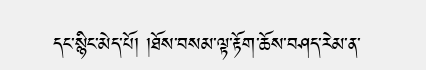དང་སྙིང་མེད་པོ། །ཐོས་བསམ་ལྟ་རྟོག་ཆོས་བཤད་རེམ་ན་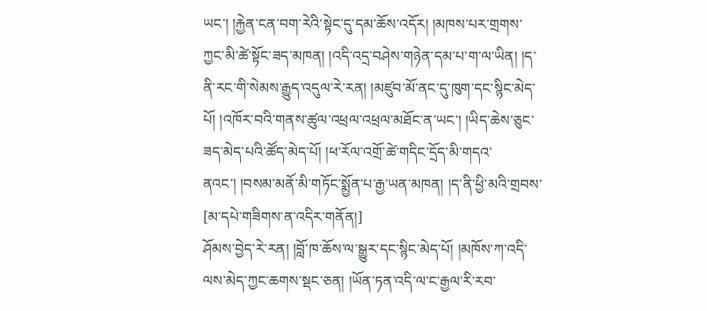ཡང་། །རྐྱེན་ངན་བག་རེའི་སྟེང་དུ་དམ་ཆོས་འདོར། །མཁས་པར་གྲགས་ཀྱང་མི་ཚེ་སྟོང་ཟད་མཁན། །འདི་འདྲ་བཤེས་གཉེན་དམ་པ་ག་ལ་ཡིན། །ད་ནི་རང་གི་སེམས་རྒྱུད་འདུལ་རེ་རན། །མཛུབ་མོ་ནང་དུ་ཁུག་དང་སྙིང་མེད་པོ། །འཁོར་བའི་གནས་ཚུལ་འཕྲལ་འཕྲལ་མཐོང་ན་ཡང་། །ཡིད་ཆེས་ཅུང་ཟད་མེད་པའི་ཚོད་མེད་པོ། །ཕ་རོལ་འགྲོ་ཚེ་གདིང་དྲོད་མི་གདའ་ནའང་། །བསམ་མནོ་མི་གཏོང་སྨྱོན་པ་རྒྱ་ཡན་མཁན། །ད་ནི་ཕྱི་མའི་གྲབས་
[མ་དཔེ་གཟིགས་ན་འདིར་གནོན།]
ཤོམས་བྱེད་རེ་རན། །བློ་ཁ་ཆོས་ལ་སྒྱུར་དང་སྙིང་མེད་པོ། །མཁོས་ཀ་འདི་ལས་མེད་ཀྱང་ཆགས་སྡང་ཅན། །ཡོན་ཏན་འདི་ལ་ང་རྒྱལ་རི་རབ་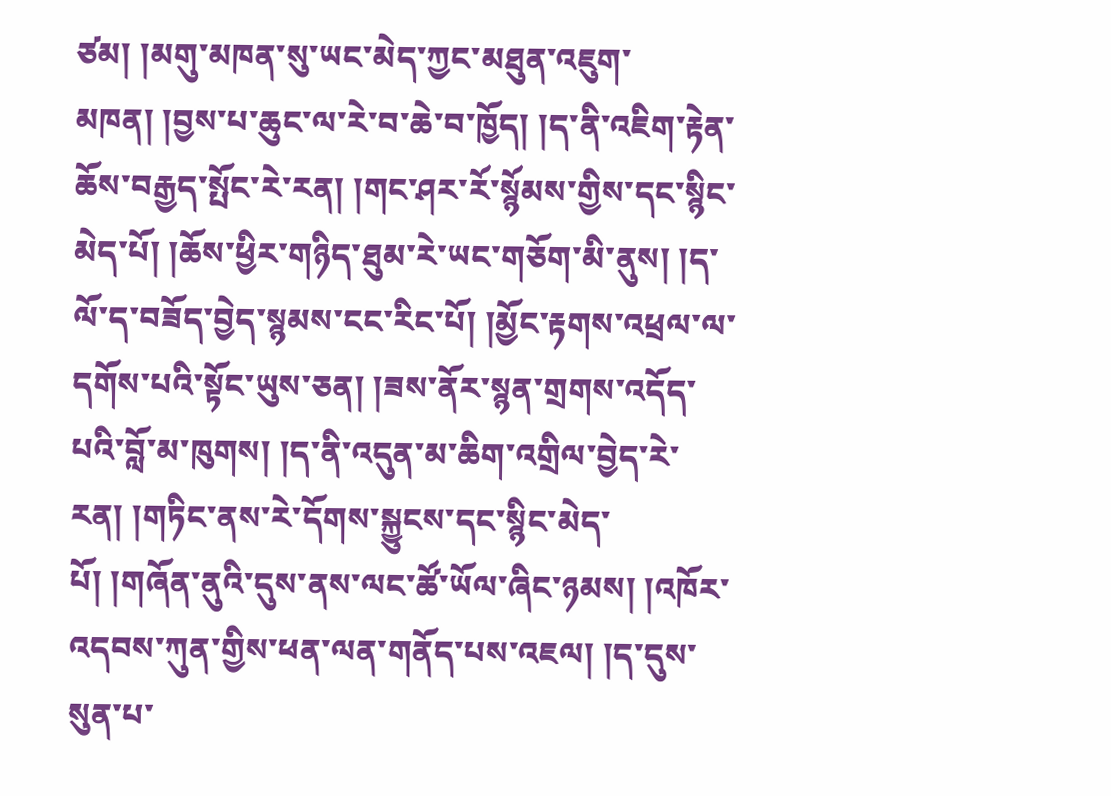ཙམ། །མགུ་མཁན་སུ་ཡང་མེད་ཀྱང་མཐུན་འཇུག་མཁན། །བྱས་པ་ཆུང་ལ་རེ་བ་ཆེ་བ་ཁྱོད། །ད་ནི་འཇིག་རྟེན་ཆོས་བརྒྱད་སྤོང་རེ་རན། །གང་ཤར་རོ་སྙོམས་གྱིས་དང་སྙིང་མེད་པོ། །ཆོས་ཕྱིར་གཉིད་ཐུམ་རེ་ཡང་གཅོག་མི་ནུས། །ད་ལོ་ད་བཟོད་བྱེད་སྙམས་ངང་རིང་པོ། །མྱོང་རྟགས་འཕྲལ་ལ་དགོས་པའི་སྟོང་ཡུས་ཅན། །ཟས་ནོར་སྙན་གྲགས་འདོད་པའི་བློ་མ་ཁུགས། །ད་ནི་འདུན་མ་ཆིག་འགྲིལ་བྱེད་རེ་རན། །གཏིང་ནས་རེ་དོགས་སྐྱུངས་དང་སྙིང་མེད་པོ། །གཞོན་ནུའི་དུས་ནས་ལང་ཚོ་ཡོལ་ཞིང་ཉམས། །འཁོར་འདབས་ཀུན་གྱིས་ཕན་ལན་གནོད་པས་འཇལ། །ད་དུས་སུན་པ་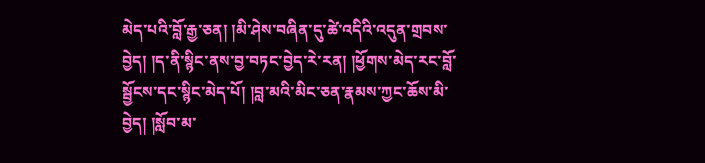མེད་པའི་བློ་རྒྱ་ཅན། །མི་ཤེས་བཞིན་དུ་ཚེ་འདིའི་འདུན་གྲབས་བྱེད། །ད་ནི་སྙིང་ནས་བྱ་བཏང་བྱེད་རེ་རན། །ཕྱོགས་མེད་རང་བློ་སྦྱོངས་དང་སྙིང་མེད་པོ། །བླ་མའི་མིང་ཅན་རྣམས་ཀྱང་ཆོས་མི་བྱེད། །སློབ་མ་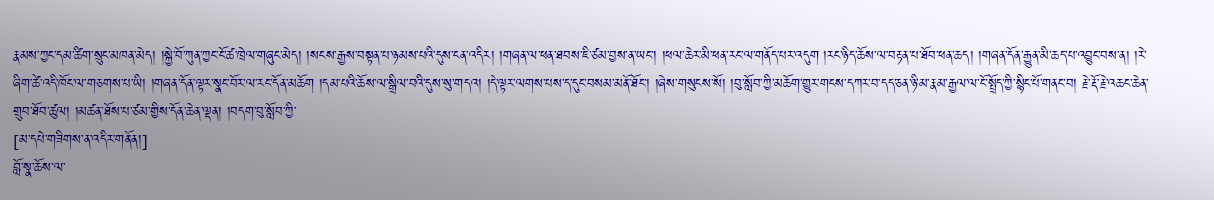རྣམས་ཀྱང་དམ་ཚིག་སྲུང་མཁན་མེད། །སྐྱེ་བོ་ཀུན་ཀྱང་ངོ་ཚ་ཁྲེལ་གཞུང་མེད། །སངས་རྒྱས་བསྟན་པ་ཉམས་པའི་དུས་ངན་འདིར། །གཞན་ལ་ཕན་ཐབས་ཇི་ཙམ་བྱས་ན་ཡང་། །ཕལ་ཆེར་མི་ཕན་རང་ལ་གནོད་པར་འདུག །རང་ཉིད་ཆོས་ལ་བརྟན་པ་ཐོབ་ཕན་ཆད། །གཞན་དོན་རྒྱུན་མི་ཆད་པ་འབྱུང་བས་ན། །རེ་ཞིག་ཚེ་འདི་ཁོང་ལ་གཅགས་པ་ཡི། །གཞན་དོན་ལྟར་སྣང་བོར་ལ་རང་དོན་མཆོག །དམ་པའི་ཆོས་ལ་སྒྲིལ་བའི་དུས་སུ་གདའ། །དེ་ལྟར་ལགས་པས་ད་དུང་བསམ་མནོ་ཐོང་། །ཞེས་གསུངས་སོ། །བུ་སློབ་ཀྱི་མཆོག་གྱུར་གངས་དཀར་བ་དད་ཅན་ཉི་མ་རྣམ་རྒྱལ་ལ་ངོ་སྤྲོད་ཀྱི་སྙིང་པོ་གནང་བ། རྗེ་རྡོ་རྗེ་འཆང་ཆེན་གྲུབ་ཐོབ་ཚུལ། །མཚན་ཐོས་པ་ཙམ་གྱིས་དོན་ཆེན་ལྡན། །བདག་བུ་སློབ་ཀྱི་
[མ་དཔེ་གཟིགས་ན་འདིར་གནོན།]
བློ་སྣ་ཆོས་ལ་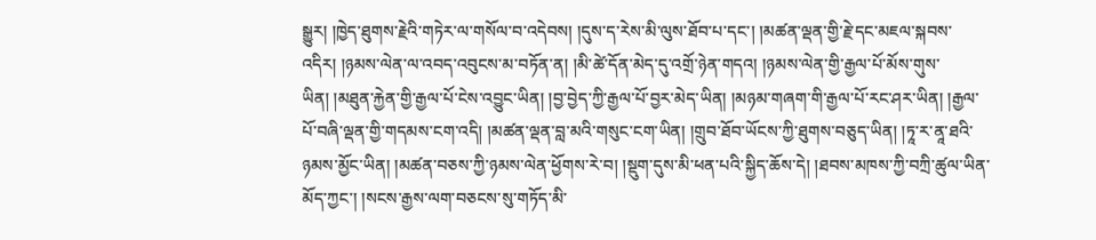སྒྱུར། །ཁྱེད་ཐུགས་རྗེའི་གཏེར་ལ་གསོལ་བ་འདེབས། །དུས་ད་རེས་མི་ལུས་ཐོབ་པ་དང་། །མཚན་ལྡན་གྱི་རྗེ་དང་མཇལ་སྐབས་འདིར། །ཉམས་ལེན་ལ་འབད་འབུངས་མ་བཏོན་ན། །མི་ཚེ་དོན་མེད་དུ་འགྲོ་ཉེན་གདའ། །ཉམས་ལེན་གྱི་རྒྱལ་པོ་མོས་གུས་ཡིན། །མཐུན་རྐྱེན་གྱི་རྒྱལ་པོ་ངེས་འབྱུང་ཡིན། །བྱ་བྱེད་ཀྱི་རྒྱལ་པོ་བྱར་མེད་ཡིན། །མཉམ་གཞག་གི་རྒྱལ་པོ་རང་ཤར་ཡིན། །རྒྱལ་པོ་བཞི་ལྡན་གྱི་གདམས་ངག་འདི། །མཚན་ལྡན་བླ་མའི་གསུང་ངག་ཡིན། །གྲུབ་ཐོབ་ཡོངས་ཀྱི་ཐུགས་བཅུད་ཡིན། །ཏཱ་ར་ནཱ་ཐའི་ཉམས་མྱོང་ཡིན། །མཚན་བཅས་ཀྱི་ཉམས་ལེན་ཕྱོགས་རེ་བ། །སྡུག་དུས་མི་ཕན་པའི་སྐྱིད་ཆོས་དེ། །ཐབས་མཁས་ཀྱི་བཀྲི་ཚུལ་ཡིན་མོད་ཀྱང་། །སངས་རྒྱས་ལག་བཅངས་སུ་གཏོད་མི་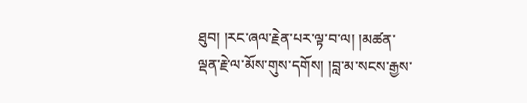ཐུབ། །རང་ཞལ་རྗེན་པར་ལྟ་བ་ལ། །མཚན་ལྡན་རྗེ་ལ་མོས་གུས་དགོས། །བླ་མ་སངས་རྒྱས་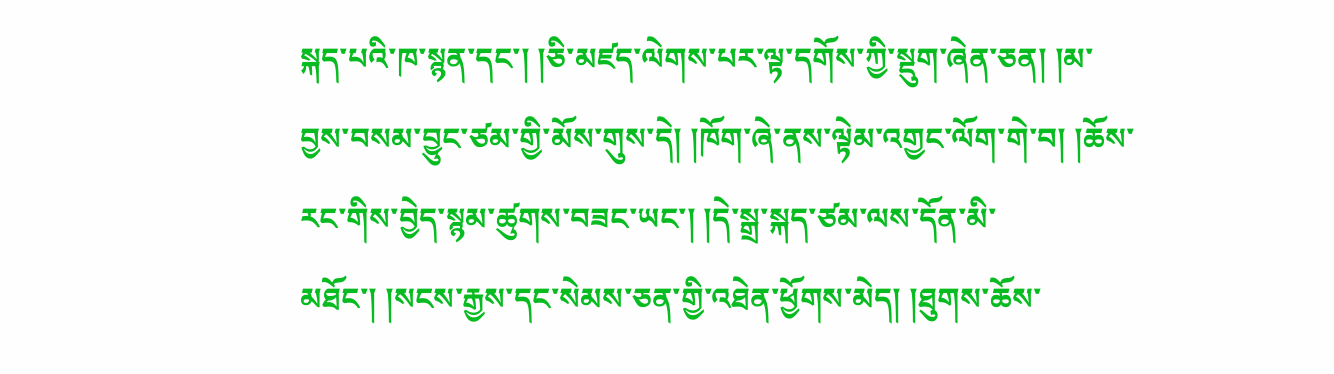སྐད་པའི་ཁ་སྙན་དང་། །ཅི་མཛད་ལེགས་པར་ལྟ་དགོས་ཀྱི་སྡུག་ཞེན་ཅན། །མ་བྱས་བསམ་བྱུང་ཙམ་གྱི་མོས་གུས་དེ། །ཁོག་ཞེ་ནས་ལྟེམ་འགྱང་ལོག་གེ་བ། །ཆོས་རང་གིས་བྱེད་སྙམ་ཚུགས་བཟང་ཡང་། །དེ་སྒྲ་སྐད་ཙམ་ལས་དོན་མི་མཐོང་། །སངས་རྒྱས་དང་སེམས་ཅན་གྱི་འཐེན་ཕྱོགས་མེད། །ཐུགས་ཆོས་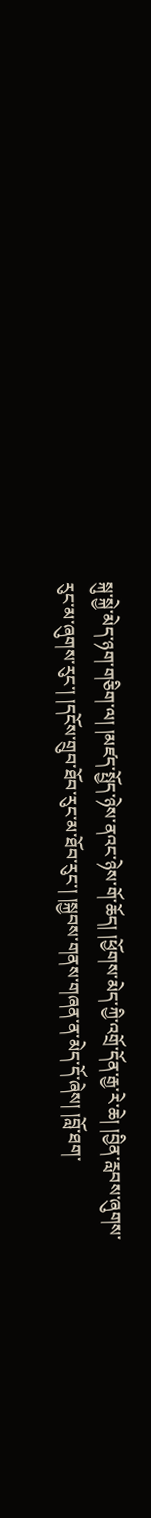སྐུ་སྐྱེ་མེད་ཉག་གཅིག་ལ། །མཛད་སྤྱོད་ཉེས་ནའང་ཉེས་གོ་ཆོད། །ཕྱོགས་མེད་ཀྱི་འགྲོ་དོན་རྒྱ་རེ་ཆེ། །བྱིན་རླབས་ཞུགས་རུང་མ་ཞུགས་རུང་། །དངོས་གྲུབ་ཐོབ་རུང་མ་ཐོབ་རུང་། །སྐྱབས་གནས་གཞན་ན་མེད་དོ་ཞེས། །བློ་ཐག་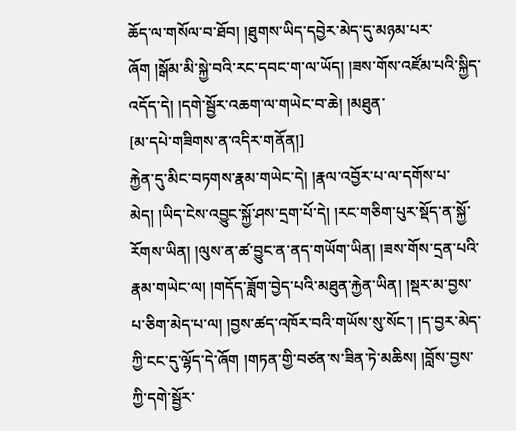ཆོད་ལ་གསོལ་བ་ཐོབ། །ཐུགས་ཡིད་དབྱེར་མེད་དུ་མཉམ་པར་ཞོག །སྒོམ་མི་སྐྱེ་བའི་རང་དབང་ག་ལ་ཡོད། །ཟས་གོས་འཛོམ་པའི་སྐྱིད་འདོད་དེ། །དགེ་སྦྱོར་འཆག་ལ་གཡེང་བ་ཆེ། །མཐུན་
[མ་དཔེ་གཟིགས་ན་འདིར་གནོན།]
རྐྱེན་དུ་མིང་བཏགས་རྣམ་གཡེང་དེ། །རྣལ་འབྱོར་པ་ལ་དགོས་པ་མེད། །ཡིད་ངེས་འབྱུང་སྐྱོ་ཤས་དྲག་པོ་དེ། །རང་གཅིག་པུར་སྡོད་ན་སྐྱོ་རོགས་ཡིན། །ལུས་ན་ཚ་བྱུང་ན་ནད་གཡོག་ཡིན། །ཟས་གོས་དྲན་པའི་རྣམ་གཡེང་ལ། །གདོད་ཟློག་བྱེད་པའི་མཐུན་རྐྱེན་ཡིན། །སྡར་མ་བྱས་པ་ཅིག་མེད་པ་ལ། །བྱས་ཚད་འཁོར་བའི་གཡོས་སུ་སོང་། །ད་བྱར་མེད་ཀྱི་ངང་དུ་ལྷོད་དེ་ཞོག །གཏན་གྱི་བཙན་ས་ཟིན་ཏེ་མཆིས། །བློས་བྱས་ཀྱི་དགེ་སྦྱོར་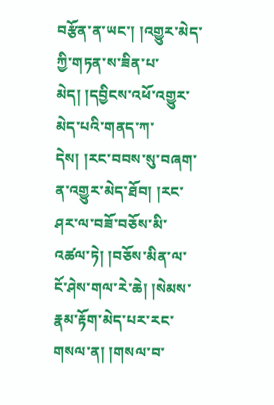བརྩོན་ན་ཡང་། །འགྱུར་མེད་ཀྱི་གཏན་ས་ཟིན་པ་མེད། །དབྱིངས་འཕོ་འགྱུར་མེད་པའི་གནད་ཀ་དེས། །རང་བབས་སུ་བཞག་ན་འགྱུར་མེད་ཐོབ། །རང་ཤར་ལ་བཟོ་བཅོས་མི་འཚལ་ཏེ། །བཅོས་མིན་ལ་ངོ་ཤེས་གལ་རེ་ཆེ། །སེམས་རྣམ་རྟོག་མེད་པར་རང་གསལ་ན། །གསལ་བ་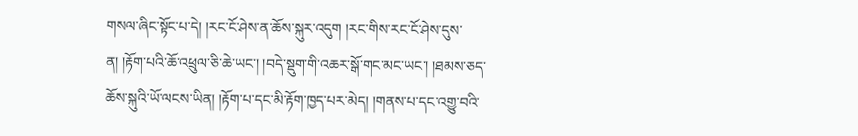གསལ་ཞིང་སྟོང་པ་དེ། །རང་ངོ་ཤེས་ན་ཆོས་སྐུར་འདུག །རང་གིས་རང་ངོ་ཤེས་དུས་ན། །རྟོག་པའི་ཆོ་འཕྲུལ་ཅི་ཆེ་ཡང་། །བདེ་སྡུག་གི་འཆར་སྒོ་གང་མང་ཡང་། །ཐམས་ཅད་ཆོས་སྐུའི་ཡོ་ལངས་ཡིན། །རྟོག་པ་དང་མི་རྟོག་ཁྱད་པར་མེད། །གནས་པ་དང་འགྱུ་བའི་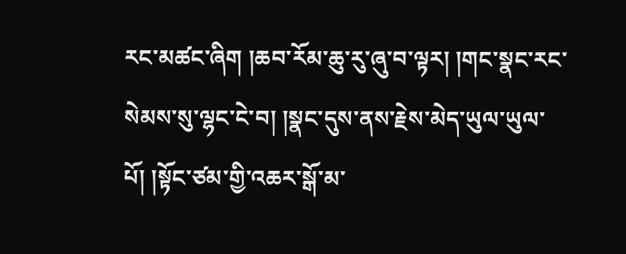རང་མཚང་ཞིག །ཆབ་རོམ་ཆུ་རུ་ཞུ་བ་ལྟར། །གང་སྣང་རང་སེམས་སུ་ལྷང་ངེ་བ། །སྣང་དུས་ནས་རྗེས་མེད་ཡུལ་ཡུལ་པོ། །སྟོང་ཙམ་གྱི་འཆར་སྒོ་མ་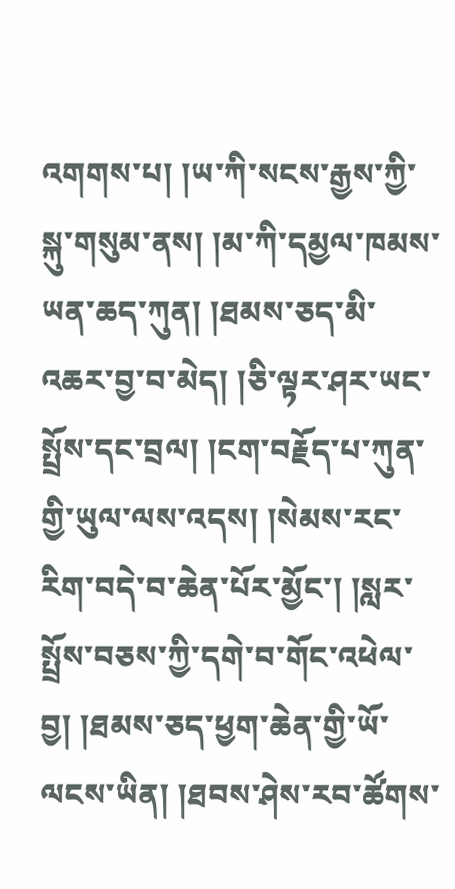འགགས་པ། །ཡ་ཀི་སངས་རྒྱས་ཀྱི་སྐུ་གསུམ་ནས། །མ་ཀི་དམྱལ་ཁམས་ཡན་ཆད་ཀུན། །ཐམས་ཅད་མི་འཆར་བྱ་བ་མེད། །ཅི་ལྟར་ཤར་ཡང་སྤྲོས་དང་བྲལ། །ངག་བརྗོད་པ་ཀུན་གྱི་ཡུལ་ལས་འདས། །སེམས་རང་རིག་བདེ་བ་ཆེན་པོར་མྱོང་། །སླར་སྤྲོས་བཅས་ཀྱི་དགེ་བ་གོང་འཕེལ་བྱ། །ཐམས་ཅད་ཕྱག་ཆེན་གྱི་ཡོ་ལངས་ཡིན། །ཐབས་ཤེས་རབ་ཚོགས་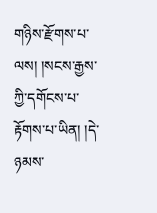གཉིས་རྫོགས་པ་ལས། །སངས་རྒྱས་ཀྱི་དགོངས་པ་རྟོགས་པ་ཡིན། །དེ་ཉམས་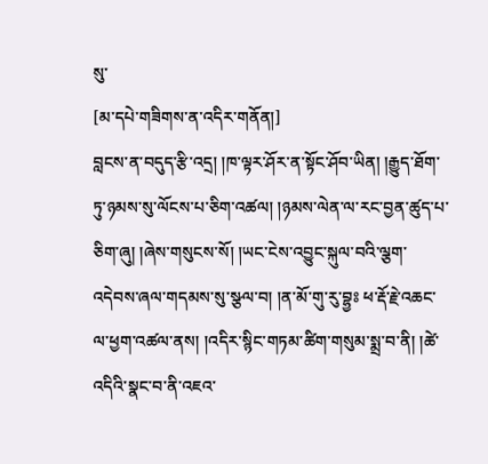སུ་
[མ་དཔེ་གཟིགས་ན་འདིར་གནོན།]
བླངས་ན་བདུད་རྩི་འདྲ། །ཁ་ལྟར་ཤོར་ན་སྟོང་ཤོབ་ཡིན། །རྒྱུད་ཐོག་ཏུ་ཉམས་སུ་ལོངས་པ་ཅིག་འཚལ། །ཉམས་ལེན་ལ་རང་བྱན་ཚུད་པ་ཅིག་ཞུ། །ཞེས་གསུངས་སོ། །ཡང་ངེས་འབྱུང་སྐུལ་བའི་ལྕག་འདེབས་ཞལ་གདམས་སུ་སྩལ་བ། །ན་མོ་གུ་རུ་བྷྱཿ ཕ་རྡོ་རྗེ་འཆང་ལ་ཕྱག་འཚལ་ནས། །འདིར་སྙིང་གཏམ་ཚིག་གསུམ་སྨྲ་བ་ནི། །ཚེ་འདིའི་སྣང་བ་ནི་འཇའ་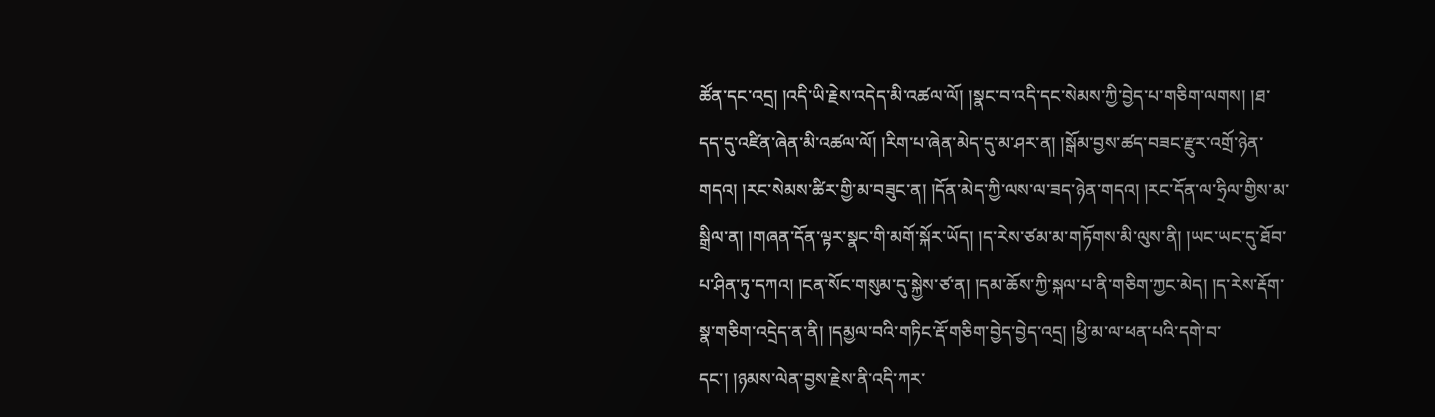ཚོན་དང་འདྲ། །འདི་ཡི་རྗེས་འདེད་མི་འཚལ་ལོ། །སྣང་བ་འདི་དང་སེམས་ཀྱི་བྱེད་པ་གཅིག་ལགས། །ཐ་དད་དུ་འཛིན་ཞེན་མི་འཚལ་ལོ། །རིག་པ་ཞེན་མེད་དུ་མ་ཤར་ན། །སྒོམ་བྱས་ཚད་བཟང་རྫུར་འགྲོ་ཉེན་གདའ། །རང་སེམས་ཚིར་གྱི་མ་བཟུང་ན། །དོན་མེད་ཀྱི་ལས་ལ་ཟད་ཉེན་གདའ། །རང་དོན་ལ་ཧྲིལ་གྱིས་མ་སྒྲིལ་ན། །གཞན་དོན་ལྟར་སྣང་གི་མགོ་སྐོར་ཡོད། །ད་རེས་ཙམ་མ་གཏོགས་མི་ལུས་ནི། །ཡང་ཡང་དུ་ཐོབ་པ་ཤིན་ཏུ་དཀའ། །ངན་སོང་གསུམ་དུ་སྐྱེས་ཙ་ན། །དམ་ཆོས་ཀྱི་སྐལ་པ་ནི་གཅིག་ཀྱང་མེད། །ད་རེས་རྡོག་སྣ་གཅིག་འདྲེད་ན་ནི། །དམྱལ་བའི་གཏིང་རྡོ་གཅིག་བྱེད་བྱེད་འདྲ། །ཕྱི་མ་ལ་ཕན་པའི་དགེ་བ་དང་། །ཉམས་ལེན་བྱས་རྗེས་ནི་འདི་ཀར་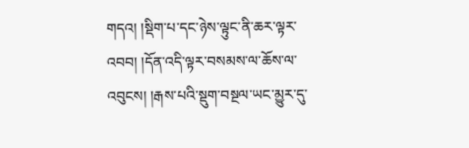གདའ། །སྡིག་པ་དང་ཉེས་ལྟུང་ནི་ཆར་ལྟར་འབབ། །དོན་འདི་ལྟར་བསམས་ལ་ཆོས་ལ་འབུངས། །རྒས་པའི་སྡུག་བསྔལ་ཡང་མྱུར་དུ་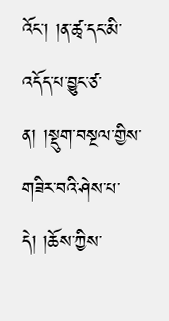འོང་། །ན་ཚྭ་དང་མི་འདོད་པ་བྱུང་ཙ་ན། །སྡུག་བསྔལ་གྱིས་གཟིར་བའི་ཤེས་པ་དེ། །ཆོས་ཀྱིས་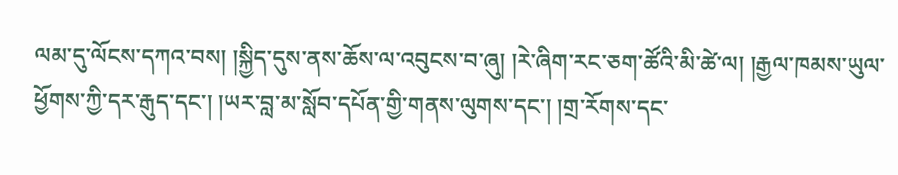ལམ་དུ་ལོངས་དཀའ་བས། །སྐྱིད་དུས་ནས་ཆོས་ལ་འབུངས་བ་ཞུ། །རེ་ཞིག་རང་ཅག་ཚོའི་མི་ཚེ་ལ། །རྒྱལ་ཁམས་ཡུལ་ཕྱོགས་ཀྱི་དར་རྒུད་དང་། །ཡར་བླ་མ་སློབ་དཔོན་གྱི་གནས་ལུགས་དང་། །གྲ་རོགས་དང་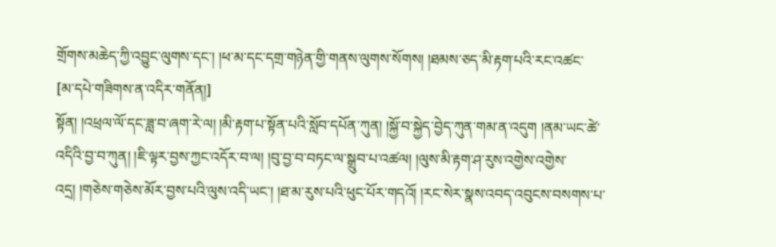གྲོགས་མཆེད་ཀྱི་འབྱུང་ལུགས་དང་། །ཕ་མ་དང་དགྲ་གཉེན་གྱི་གནས་ལུགས་སོགས། །ཐམས་ཅད་མི་རྟག་པའི་རང་འཚང་
[མ་དཔེ་གཟིགས་ན་འདིར་གནོན།]
སྟོན། །འཕྲལ་ལོ་དང་ཟླ་བ་ཞག་རེ་ལ། །མི་རྟག་པ་སྟོན་པའི་སློབ་དཔོན་ཀུན། །སྐྱོ་བ་སྐྱེད་བྱེད་ཀུན་གམ་ན་འདུག །ནམ་ཡང་ཚེ་འདིའི་བྱ་བ་ཀུན། །ཇི་ལྟར་བྱས་ཀྱང་འདོར་བ་ལ། །བུ་བྱ་བ་བཏང་ལ་སྒྲུབ་པ་འཚལ། །ལུས་མི་རྟག་ཤ་རུས་འགྱེས་འགྱེས་འདྲ། །གཅེས་གཅེས་མོར་བྱས་པའི་ལུས་འདི་ཡང་། །ཐ་མ་རུས་པའི་ཕུང་པོར་གདའོ། །རང་སེར་སྣས་འབད་འབུངས་བསགས་པ་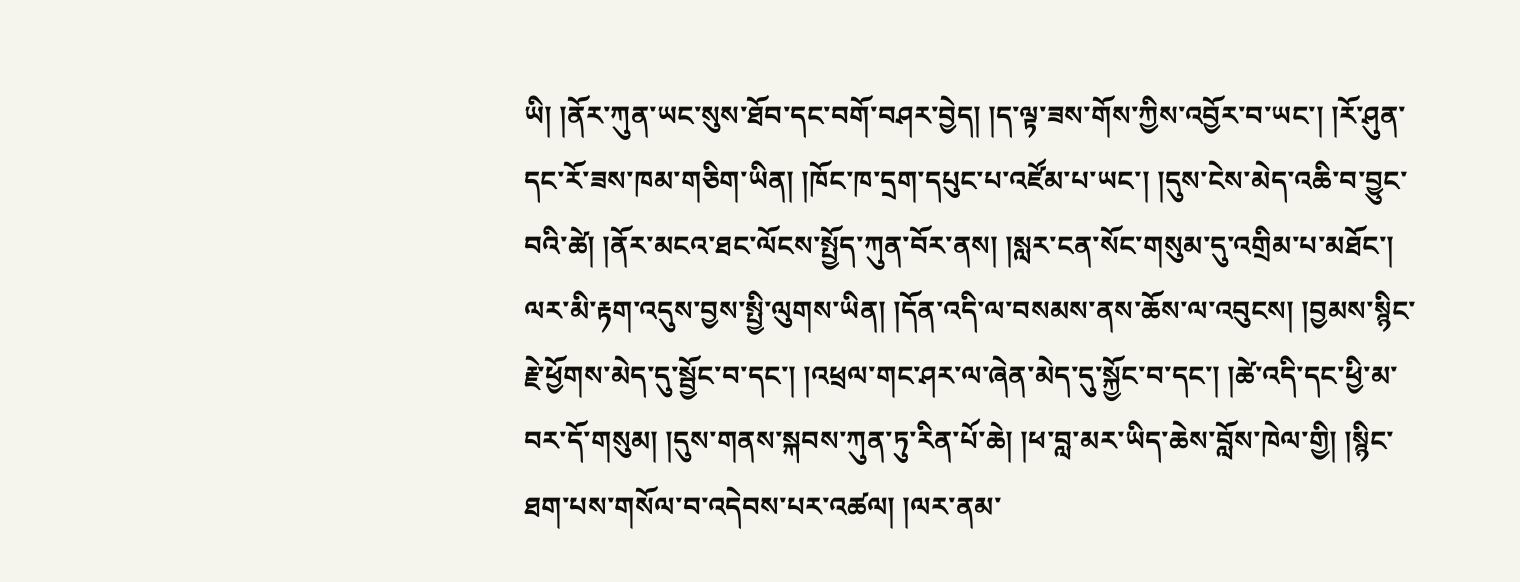ཡི། །ནོར་ཀུན་ཡང་སུས་ཐོབ་དང་བགོ་བཤར་བྱེད། །ད་ལྟ་ཟས་གོས་ཀྱིས་འབྱོར་བ་ཡང་། །རོ་ཤུན་དང་རོ་ཟས་ཁམ་གཅིག་ཡིན། །ཁོང་ཁ་དྲག་དཔུང་པ་འཛོམ་པ་ཡང་། །དུས་ངེས་མེད་འཆི་བ་བྱུང་བའི་ཚེ། །ནོར་མངའ་ཐང་ལོངས་སྤྱོད་ཀུན་བོར་ནས། །སླར་ངན་སོང་གསུམ་དུ་འགྲིམ་པ་མཐོང་། ལར་མི་རྟག་འདུས་བྱས་སྤྱི་ལུགས་ཡིན། །དོན་འདི་ལ་བསམས་ནས་ཆོས་ལ་འབུངས། །བྱམས་སྙིང་རྗེ་ཕྱོགས་མེད་དུ་སྦྱོང་བ་དང་། །འཕྲལ་གང་ཤར་ལ་ཞེན་མེད་དུ་སྐྱོང་བ་དང་། །ཚེ་འདི་དང་ཕྱི་མ་བར་དོ་གསུམ། །དུས་གནས་སྐབས་ཀུན་ཏུ་རིན་པོ་ཆེ། །ཕ་བླ་མར་ཡིད་ཆེས་བློས་ཁེལ་གྱི། །སྙིང་ཐག་པས་གསོལ་བ་འདེབས་པར་འཚལ། །ལར་ནམ་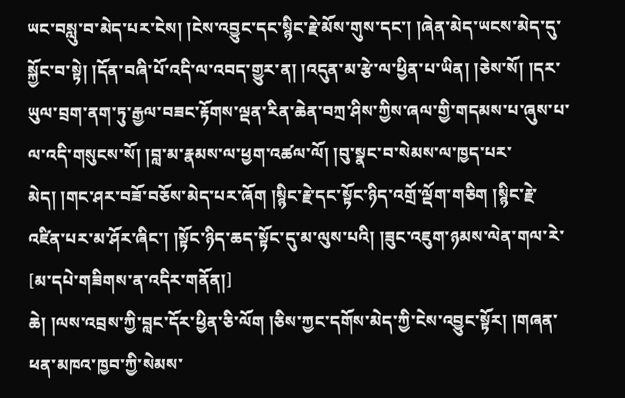ཡང་བསླུ་བ་མེད་པར་ངེས། །ངེས་འབྱུང་དང་སྙིང་རྗེ་མོས་གུས་དང་། །ཞེན་མེད་ཡངས་མེད་དུ་སྐྱོང་བ་སྟེ། །དོན་བཞི་པོ་འདི་ལ་འབད་གྱུར་ན། །འདུན་མ་རྩེ་ལ་ཕྱིན་པ་ཡིན། །ཅེས་སོ། །དར་ཡུལ་བྲག་ནག་ཏུ་རྒྱལ་བཟང་རྟོགས་ལྡན་རིན་ཆེན་བཀྲ་ཤིས་ཀྱིས་ཞལ་གྱི་གདམས་པ་ཞུས་པ་ལ་འདི་གསུངས་སོ། །བླ་མ་རྣམས་ལ་ཕྱག་འཚལ་ལོ། །བུ་སྣང་བ་སེམས་ལ་ཁྱད་པར་མེད། །གང་ཤར་བཟོ་བཅོས་མེད་པར་ཞོག །སྙིང་རྗེ་དང་སྟོང་ཉིད་འགྲོ་ལྡོག་གཅིག །སྙིང་རྗེ་འཛིན་པར་མ་ཤོར་ཞིང་། །སྟོང་ཉིད་ཆད་སྟོང་དུ་མ་ལུས་པའི། །ཟུང་འཇུག་ཉམས་ལེན་གལ་རེ་
[མ་དཔེ་གཟིགས་ན་འདིར་གནོན།]
ཆེ། །ལས་འབྲས་ཀྱི་བླང་དོར་ཕྱིན་ཅི་ལོག །ཅིས་ཀྱང་དགོས་མེད་ཀྱི་ངེས་འབྱུང་སྟོར། །གཞན་ཕན་མཁའ་ཁྱབ་ཀྱི་སེམས་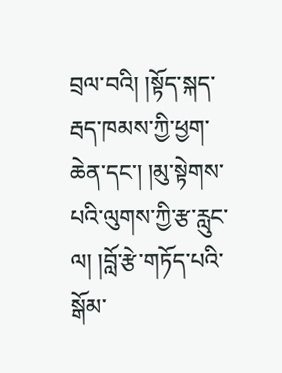བྲལ་བའི། །སྟོད་སྐད་རྦད་ཁམས་ཀྱི་ཕྱག་ཆེན་དང་། །མུ་སྟེགས་པའི་ལུགས་ཀྱི་རྩ་རླུང་ལ། །བློ་རྩེ་གཏོད་པའི་སྒོམ་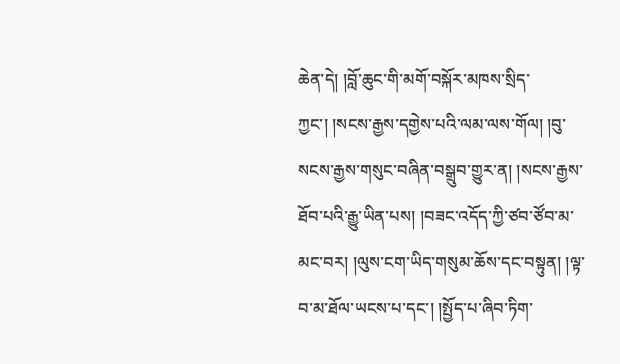ཆེན་དེ། །བློ་ཆུང་གི་མགོ་བསྐོར་མཁས་སྲིད་ཀྱང་། །སངས་རྒྱས་དགྱེས་པའི་ལམ་ལས་གོལ། །བུ་སངས་རྒྱས་གསུང་བཞིན་བསྒྲུབ་གྱུར་ན། །སངས་རྒྱས་ཐོབ་པའི་རྒྱུ་ཡིན་པས། །བཟང་འདོད་ཀྱི་ཙབ་ཙོབ་མ་མང་བར། །ལུས་ངག་ཡིད་གསུམ་ཆོས་དང་བསྟུན། །ལྟ་བ་མ་ཐོལ་ཡངས་པ་དང་། །སྤྱོད་པ་ཞིབ་ཏིག་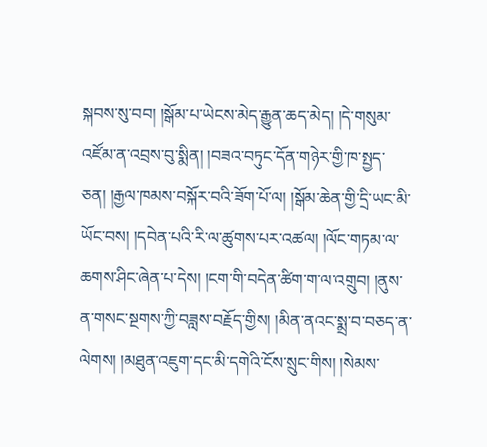སྐབས་སུ་བབ། །སྒོམ་པ་ཡེངས་མེད་རྒྱུན་ཆད་མེད། །དེ་གསུམ་འཛོམ་ན་འབྲས་བུ་སྨིན། །བཟའ་བཏུང་དོན་གཉེར་གྱི་ཁ་སྤྱད་ཅན། །རྒྱལ་ཁམས་བསྐོར་བའི་ཟོག་པོ་ལ། །སྒོམ་ཆེན་གྱི་དྲི་ཡང་མི་ཡོང་བས། །དབེན་པའི་རི་ལ་ཚུགས་པར་འཚལ། །ལོང་གཏམ་ལ་ཆགས་ཤིང་ཞེན་པ་དེས། །ངག་གི་བདེན་ཚིག་ག་ལ་འགྲུབ། །ནུས་ན་གསང་སྔགས་ཀྱི་བཟླས་བརྗོད་གྱིས། །མིན་ནའང་སྨྲ་བ་བཅད་ན་ལེགས། །མཐུན་འཇུག་དང་མི་དགེའི་ངོས་སྲུང་གིས། །སེམས་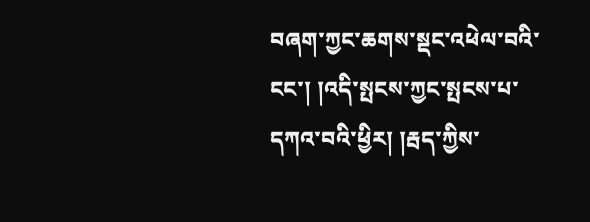བཞག་ཀྱང་ཆགས་སྡང་འཕེལ་བའི་ངང་། །འདི་སྤངས་ཀྱང་སྤངས་པ་དཀའ་བའི་ཕྱིར། །རྦད་ཀྱིས་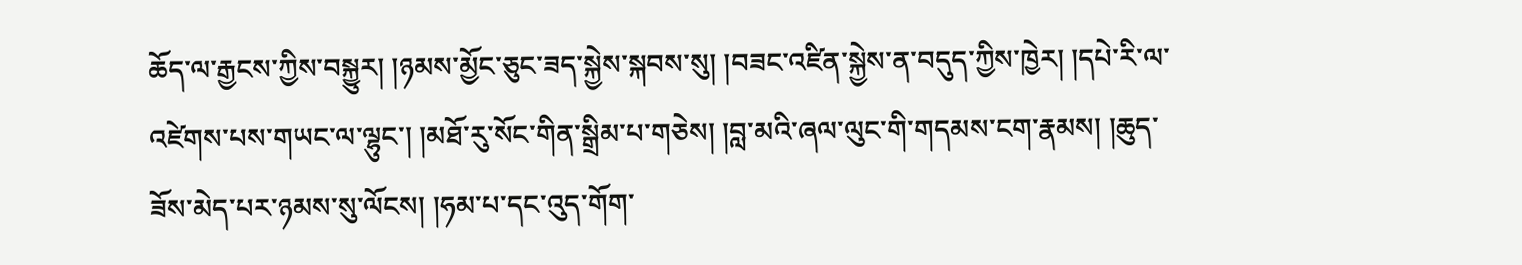ཆོད་ལ་རྒྱངས་ཀྱིས་བསྐྱུར། །ཉམས་མྱོང་ཅུང་ཟད་སྐྱེས་སྐབས་སུ། །བཟང་འཛིན་སྐྱེས་ན་བདུད་ཀྱིས་ཁྱེར། །དཔེ་རི་ལ་འཛེགས་པས་གཡང་ལ་ལྷུང་། །མཐོ་རུ་སོང་གིན་སྒྲིམ་པ་གཅེས། །བླ་མའི་ཞལ་ལུང་གི་གདམས་ངག་རྣམས། །ཆུད་ཟོས་མེད་པར་ཉམས་སུ་ལོངས། །ཧམ་པ་དང་འུད་གོག་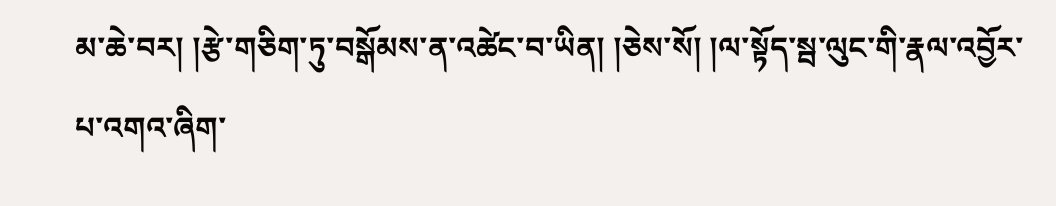མ་ཆེ་བར། །རྩེ་གཅིག་ཏུ་བསྒོམས་ན་འཚེང་བ་ཡིན། །ཅེས་སོ། །ལ་སྟོད་སྦ་ལུང་གི་རྣལ་འབྱོར་པ་འགའ་ཞིག་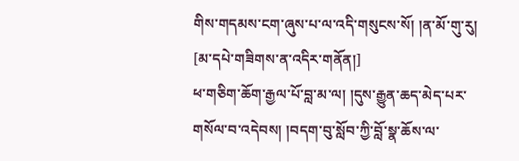གིས་གདམས་ངག་ཞུས་པ་ལ་འདི་གསུངས་སོ། །ན་མོ་གུ་རུ།
[མ་དཔེ་གཟིགས་ན་འདིར་གནོན།]
ཕ་གཅིག་ཆོག་རྒྱལ་པོ་བླ་མ་ལ། །དུས་རྒྱུན་ཆད་མེད་པར་གསོལ་བ་འདེབས། །བདག་བུ་སློབ་ཀྱི་བློ་སྣ་ཆོས་ལ་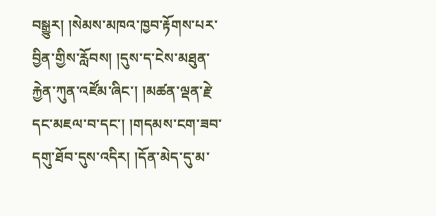བསྒྱུར། །སེམས་མཁའ་ཁྱབ་རྟོགས་པར་བྱིན་གྱིས་རློབས། །དུས་ད་ངེས་མཐུན་རྐྱེན་ཀུན་འཛོམ་ཞིང་། །མཚན་ལྡན་རྗེ་དང་མཇལ་བ་དང་། །གདམས་ངག་ཟབ་དགུ་ཐོབ་དུས་འདིར། །དོན་མེད་དུ་མ་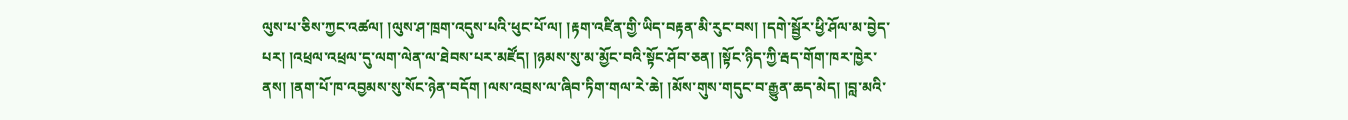ལུས་པ་ཅིས་ཀྱང་འཚལ། །ལུས་ཤ་ཁྲག་འདུས་པའི་ཕུང་པོ་ལ། །རྟག་འཛིན་གྱི་ཡིད་བརྟན་མི་རུང་བས། །དགེ་སྦྱོར་ཕྱི་ཤོལ་མ་བྱེད་པར། །འཕྲལ་འཕྲལ་དུ་ལག་ལེན་ལ་ཐེབས་པར་མཛོད། །ཉམས་སུ་མ་མྱོང་བའི་སྟོང་ཤོབ་ཅན། །སྟོང་ཉིད་ཀྱི་རྦད་གོག་ཁར་ཁྱེར་ནས། །ནག་པོ་ཁ་འབྱམས་སུ་སོང་ཉེན་བདོག །ལས་འབྲས་ལ་ཞིབ་ཏིག་གལ་རེ་ཆེ། །མོས་གུས་གདུང་བ་རྒྱུན་ཆད་མེད། །བླ་མའི་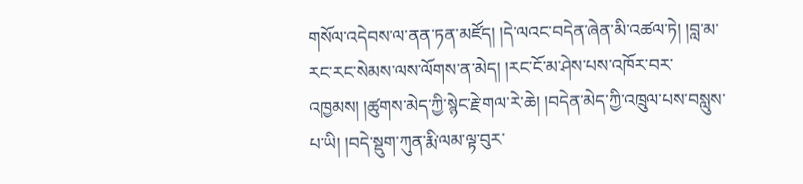གསོལ་འདེབས་ལ་ནན་ཏན་མཛོད། །དེ་ལའང་བདེན་ཞེན་མི་འཚལ་ཏེ། །བླ་མ་རང་རང་སེམས་ལས་ལོགས་ན་མེད། །རང་ངོ་མ་ཤེས་པས་འཁོར་བར་འཁྱམས། །ཚུགས་མེད་ཀྱི་སྙེང་རྗེ་གལ་རེ་ཆེ། །བདེན་མེད་ཀྱི་འཁྲུལ་པས་བསླུས་པ་ཡི། །བདེ་སྡུག་ཀུན་རྨི་ལམ་ལྟ་བུར་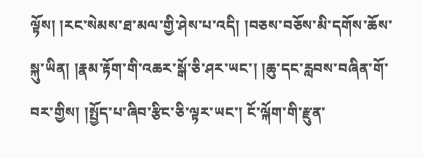ལྟོས། །རང་སེམས་ཐ་མལ་གྱི་ཤེས་པ་འདི། །བཅས་བཅོས་མི་དགོས་ཆོས་སྐུ་ཡིན། །རྣམ་རྟོག་གི་འཆར་སྒོ་ཅི་ཤར་ཡང་། །ཆུ་དང་རླབས་བཞིན་གོ་བར་གྱིས། །སྤྱོད་པ་ཞིབ་རྩིང་ཅི་ལྟར་ཡང་། ངོ་ལྐོག་གི་རྫུན་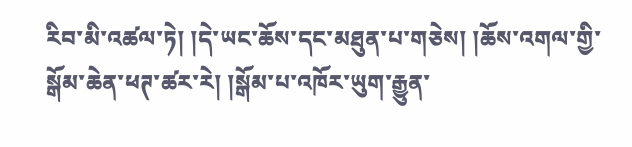རིབ་མི་འཚལ་ཏེ། །དེ་ཡང་ཆོས་དང་མཐུན་པ་གཅེས། །ཆོས་འགལ་གྱི་སྒོམ་ཆེན་ཕཊ་ཚར་རེ། །སྒོམ་པ་འཁོར་ཡུག་རྒྱུན་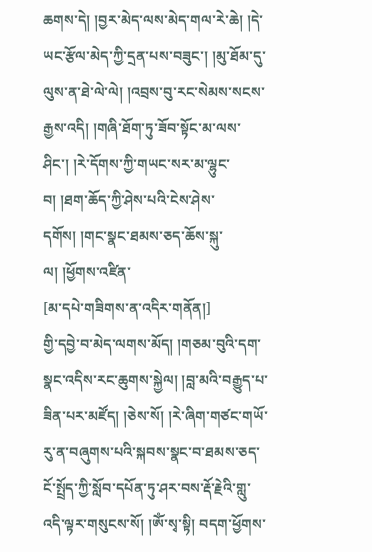ཆགས་དེ། །བྱར་མེད་ལས་མེད་གལ་རེ་ཆེ། །དེ་ཡང་རྩོལ་མེད་ཀྱི་དྲན་པས་བཟུང་། །མུ་ཐོམ་དུ་ལུས་ན་ཐེ་ལེ་ལེ། །འབྲས་བུ་རང་སེམས་སངས་རྒྱས་འདི། །གཞི་ཐོག་ཏུ་ཟོབ་སྟོང་མ་ལས་ཤིང་། །རེ་དོགས་ཀྱི་གཡང་སར་མ་ལྷུང་བ། །ཐག་ཆོད་ཀྱི་ཤེས་པའི་ངེས་ཤེས་དགོས། །གང་སྣང་ཐམས་ཅད་ཆོས་སྐུ་ལ། །ཕྱོགས་འཛིན་
[མ་དཔེ་གཟིགས་ན་འདིར་གནོན།]
གྱི་དབྱེ་བ་མེད་ལགས་མོད། །གཅམ་བུའི་དག་སྣང་འདིས་རང་ཆུགས་སྐྱེལ། །བླ་མའི་བརྒྱུད་པ་ཟིན་པར་མཛོད། །ཅེས་སོ། །རེ་ཞིག་གཙང་གཡོ་རུ་ན་བཞུགས་པའི་སྐབས་སྣང་བ་ཐམས་ཅད་ངོ་སྤྲོད་ཀྱི་སློབ་དཔོན་ཏུ་ཤར་བས་རྡོ་རྗེའི་གླུ་འདི་ལྟར་གསུངས་སོ། །ཨོཾ་སྭ་སྟི། བདག་ཕྱོགས་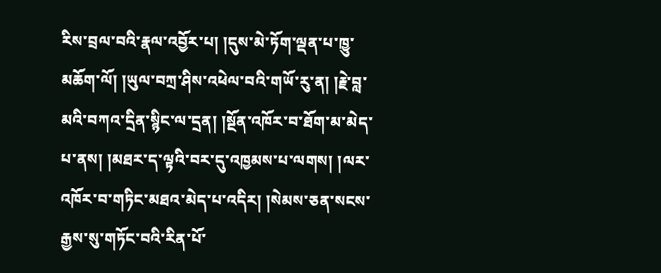རིས་བྲལ་བའི་རྣལ་འབྱོར་པ། །དུས་མེ་ཏོག་ལྡན་པ་ཁྱུ་མཆོག་ལོ། །ཡུལ་བཀྲ་ཤིས་འཕེལ་བའི་གཡོ་རུ་ན། །རྗེ་བླ་མའི་བཀའ་དྲིན་སྙིང་ལ་དྲན། །སྔོན་འཁོར་བ་ཐོག་མ་མེད་པ་ནས། །མཐར་ད་ལྟའི་བར་དུ་འཁྱམས་པ་ལགས། །ལར་འཁོར་བ་གཏིང་མཐའ་མེད་པ་འདིར། །སེམས་ཅན་སངས་རྒྱས་སུ་གཏོང་བའི་རིན་པོ་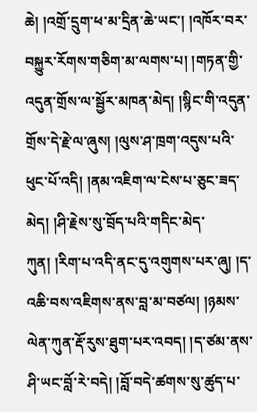ཆེ། །འགྲོ་དྲུག་ཕ་མ་དྲིན་ཆེ་ཡང་། །འཁོར་བར་བསྐྱུར་རོགས་གཅིག་མ་ལགས་པ། །གཏན་གྱི་འདུན་གྲོས་ལ་སྦྱོར་མཁན་མེད། །སྙིང་གི་འདུན་གྲོས་དེ་རྗེ་ལ་ཞུས། །ལུས་ཤ་ཁྲག་འདུས་པའི་ཕུང་པོ་འདི། །ནམ་འཇིག་ལ་ངེས་པ་ཅུང་ཟད་མེད། །ཤི་རྗེས་སུ་བྲོད་པའི་གདིང་མེད་ཀུན། །རིག་པ་འདི་ནང་དུ་འགུགས་པར་ཞུ། །ད་འཆི་བས་འཇིགས་ནས་བླ་མ་བཙལ། །ཉམས་ལེན་ཀུན་རྡོ་རུས་ཐུག་པར་འབད། །ད་ཙམ་ནས་ཤི་ཡང་བློ་རེ་བདེ། །བློ་བདེ་ཚགས་སུ་ཚུད་པ་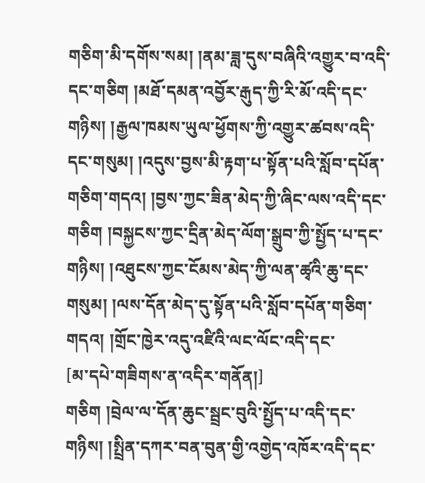གཅིག་མི་དགོས་སམ། །ནམ་ཟླ་དུས་བཞིའི་འགྱུར་བ་འདི་དང་གཅིག །མཐོ་དམན་འབྱོར་རྒུད་ཀྱི་རི་མོ་འདི་དང་གཉིས། །རྒྱལ་ཁམས་ཡུལ་ཕྱོགས་ཀྱི་འགྱུར་ཚབས་འདི་དང་གསུམ། །འདུས་བྱས་མི་རྟག་པ་སྟོན་པའི་སློབ་དཔོན་གཅིག་གདའ། །བྱས་ཀྱང་ཟིན་མེད་ཀྱི་ཞིང་ལས་འདི་དང་གཅིག །བསྐྱངས་ཀྱང་དྲིན་མེད་ལོག་སྒྲུབ་ཀྱི་སྤྱོད་པ་དང་གཉིས། །འཐུངས་ཀྱང་ངོམས་མེད་ཀྱི་ལན་ཚྭའི་ཆུ་དང་གསུམ། །ལས་དོན་མེད་དུ་སྟོན་པའི་སློབ་དཔོན་གཅིག་གདའ། །གྲོང་ཁྱེར་འདུ་འཛིའི་ལང་ལོང་འདི་དང་
[མ་དཔེ་གཟིགས་ན་འདིར་གནོན།]
གཅིག །བྲེལ་ལ་དོན་ཆུང་སྦྲང་བུའི་སྤྱོད་པ་འདི་དང་གཉིས། །སྤྲིན་དཀར་བན་བུན་གྱི་འགྱེད་འཁོར་འདི་དང་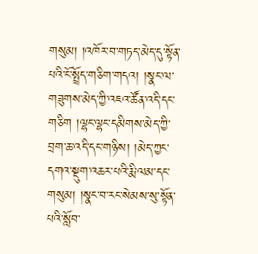གསུམ། །འཁོར་བ་གཏད་མེད་དུ་སྟོན་པའི་ངོ་སྤྲོད་གཅིག་གདའ། །སྣང་ལ་གཟུགས་མེད་ཀྱི་འཇའ་ཚོན་འདི་དང་གཅིག །ལྷང་ལྷང་དམིགས་མེད་ཀྱི་བྲག་ཆ་འདི་དང་གཉིས། །མེད་ཀྱང་དགའ་སྡུག་འཆར་པའི་རྨི་ལམ་དང་གསུམ། །སྣང་བ་རང་སེམས་སུ་སྟོན་པའི་སློབ་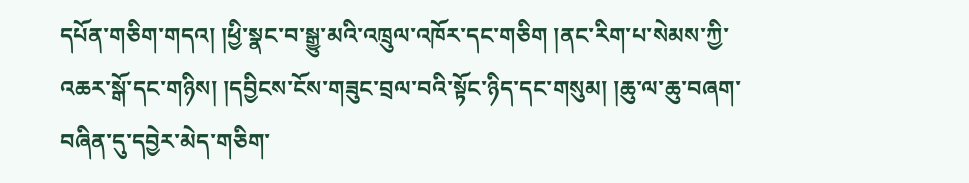དཔོན་གཅིག་གདའ། །ཕྱི་སྣང་བ་སྒྱུ་མའི་འཁྲུལ་འཁོར་དང་གཅིག །ནང་རིག་པ་སེམས་ཀྱི་འཆར་སྒོ་དང་གཉིས། །དབྱིངས་ངོས་གཟུང་བྲལ་བའི་སྟོང་ཉིད་དང་གསུམ། །ཆུ་ལ་ཆུ་བཞག་བཞིན་དུ་དབྱེར་མེད་གཅིག་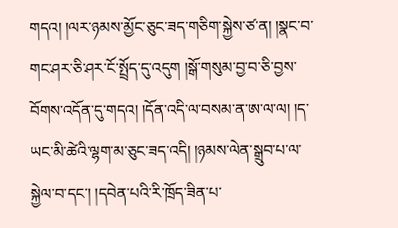གདའ། །ལར་ཉམས་མྱོང་ཅུང་ཟད་གཅིག་སྐྱེས་ཙ་ན། །སྣང་བ་གང་ཤར་ཅི་ཤར་ངོ་སྤྲོད་དུ་འདུག །སྒོ་གསུམ་བྱ་བ་ཅི་བྱས་བོགས་འདོན་དུ་གདའ། །དོན་འདི་ལ་བསམ་ན་ཨ་ལ་ལ། །ད་ཡང་མི་ཚེའི་ལྷག་མ་ཅུང་ཟད་འདི། །ཉམས་ལེན་སྒྲུབ་པ་ལ་སྐྱེལ་བ་དང་། །དབེན་པའི་རི་ཁྲོད་ཟིན་པ་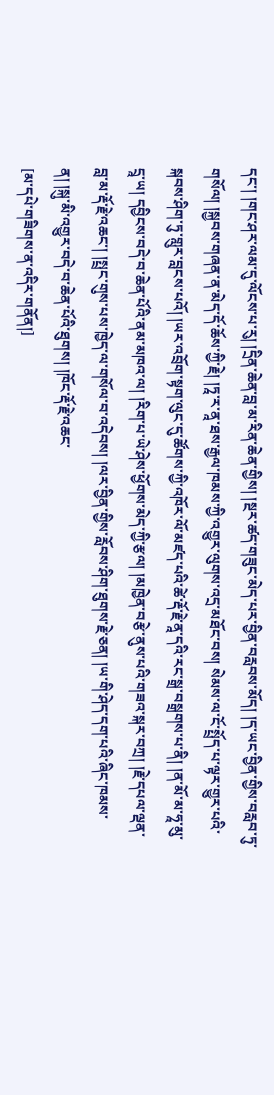དང་། །གང་ཤར་ལམ་དུ་ལོངས་པ་རུ། །དྲིན་ཆེན་བླ་མ་རིན་ཆེན་གྱིས། །སྔར་ཚད་གཟུང་མེད་པར་བྱིན་བརླབས་མོད། །ད་ཡང་བྱིན་གྱིས་བརླབ་ཏུ་གསོལ། །སྐྱབས་གཞན་ན་མེད་དོ་ཆོས་ཀྱི་རྗེ། །ཏཱ་ར་ནཱ་ཐས་རྒྱལ་ཁམས་ཀྱི་འགྱུར་ལུགས་འདྲ་མཐོང་བས། སེམས་ལ་ངོ་སྤྲོད་པ་ལྟར་གྱུར་པའི་སྐབས་ཤིག་ཏུ་གླུར་བླངས་པའོ། །ཡར་འབྲོག་སྟག་ལུང་དུ་ཚོགས་ཀྱི་འཁོར་ལོ་མཛད་པའི་ཚེ་རྡོ་རྗེ་ནཱ་དའི་རང་སྒྲ་བསྒྲགས་པ་ནི། །ན་མོ་མ་ཧཱ་མུ་དྲཱ་ཡ། དབྱིངས་བདེ་བ་ཆེན་པོའི་ནམ་མཁའ་ལ། །རིག་པ་ཡེ་ཤེས་ཕྱོགས་མེད་ཀྱི་རྩལ། །མཁྱེན་བརྩེ་ནུས་པའི་གཟའ་སྐར་བཀྲ། །རྗེ་དཔལ་ལྡན་བླ་མ་རྡོ་རྗེ་འཆང་། །སྤྲང་གུས་པས་ཁྱེད་ལ་གསོལ་བ་འདེབས། །ལར་བྱིན་གྱིས་རློབས་ཤིག་ཐུགས་རྗེ་ཅན། །ཡ་གི་ཤེད་དག་པའི་ཞིང་ཁམས་ན། །སྐུ་མི་འགྱུར་བདེ་བ་ཆེན་པོའི་ཐུགས། །ཁོང་རྡོ་རྗེ་འཆང་
[མ་དཔེ་གཟིགས་ན་འདིར་གནོན།]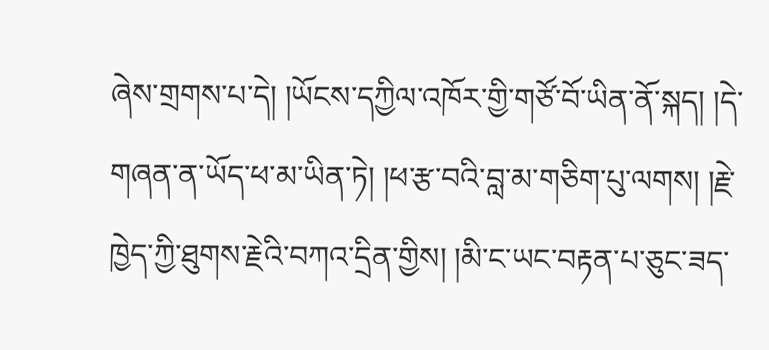ཞེས་གྲགས་པ་དེ། །ཡོངས་དཀྱིལ་འཁོར་གྱི་གཙོ་བོ་ཡིན་ནོ་སྐད། །དེ་གཞན་ན་ཡོད་ཕ་མ་ཡིན་ཏེ། །ཕ་རྩ་བའི་བླ་མ་གཅིག་པུ་ལགས། །རྗེ་ཁྱེད་ཀྱི་ཐུགས་རྗེའི་བཀའ་དྲིན་གྱིས། །མི་ང་ཡང་བརྟན་པ་ཅུང་ཟད་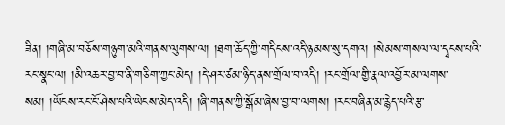ཟིན། །གཞི་མ་བཅོས་གཉུག་མའི་གནས་ལུགས་ལ། །ཐག་ཆོད་ཀྱི་གདིངས་འདི་ཉམས་སུ་དགའ། །སེམས་གསལ་ལ་དྭངས་པའི་རང་སྣང་ལ། །མི་འཆར་བྱ་བ་ནི་གཅིག་ཀྱང་མེད། །དེ་ཤར་ཙམ་ཉིད་ནས་གྲོལ་བ་འདི། །རང་གྲོལ་གྱི་རྣལ་འབྱོར་མ་ལགས་སམ། །ཡོངས་རང་ངོ་ཤེས་པའི་ཡེངས་མེད་འདི། །ཞི་གནས་ཀྱི་སྒོམ་ཞེས་བྱ་བ་ལགས། །རང་བཞིན་མ་རྙེད་པའི་རྩ་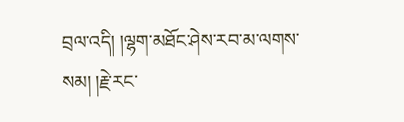བྲལ་འདི། །ལྷག་མཐོང་ཤེས་རབ་མ་ལགས་སམ། །རྗེ་རང་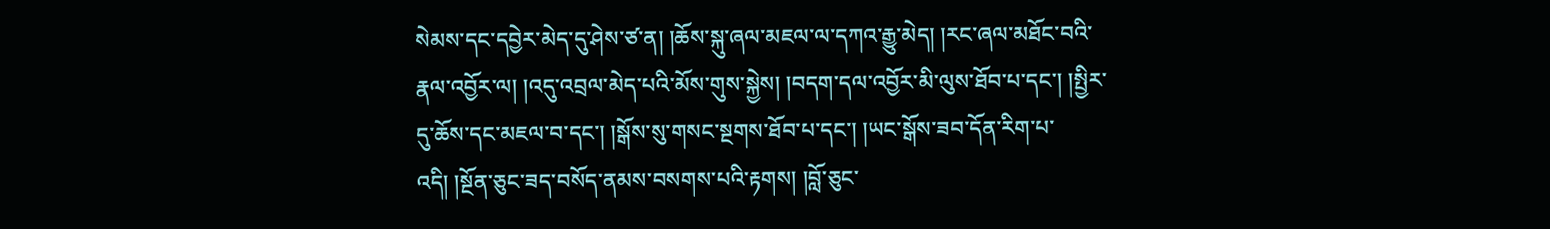སེམས་དང་དབྱེར་མེད་དུ་ཤེས་ཙ་ན། །ཆོས་སྐུ་ཞལ་མཇལ་ལ་དཀའ་རྒྱུ་མེད། །རང་ཞལ་མཐོང་བའི་རྣལ་འབྱོར་ལ། །འདུ་འབྲལ་མེད་པའི་མོས་གུས་སྐྱེས། །བདག་དལ་འབྱོར་མི་ལུས་ཐོབ་པ་དང་། །སྤྱིར་དུ་ཆོས་དང་མཇལ་བ་དང་། །སྒོས་སུ་གསང་སྔགས་ཐོབ་པ་དང་། །ཡང་སྒོས་ཟབ་དོན་རིག་པ་འདི། །སྔོན་ཅུང་ཟད་བསོད་ནམས་བསགས་པའི་རྟགས། །བློ་ཅུང་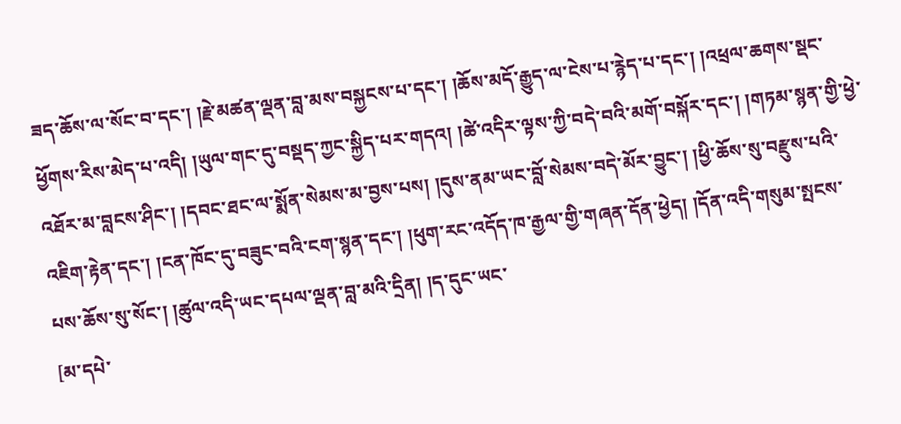ཟད་ཆོས་ལ་སོང་བ་དང་། །རྗེ་མཚན་ལྡན་བླ་མས་བསྐྱངས་པ་དང་། །ཆོས་མདོ་རྒྱུད་ལ་ངེས་པ་རྙེད་པ་དང་། །འཕྲལ་ཆགས་སྡང་ཕྱོགས་རིས་མེད་པ་འདི། །ཡུལ་གང་དུ་བསྡད་ཀྱང་སྐྱིད་པར་གདའ། །ཚེ་འདིར་ལྟས་ཀྱི་བདེ་བའི་མགོ་བསྐོར་དང་། །གཏམ་སྙན་གྱི་ཕྱེ་འཐོར་མ་བླངས་ཤིང་། །དབང་ཐང་ལ་སྨོན་སེམས་མ་བྱས་པས། །དུས་ནམ་ཡང་བློ་སེམས་བདེ་མོར་བྱུང་། །ཕྱི་ཆོས་སུ་བརྫུས་པའི་འཇིག་རྟེན་དང་། །ངན་ཁོང་དུ་བཟུང་བའི་ངག་སྙན་དང་། །ཕུག་རང་འདོད་ཁ་རྒྱལ་གྱི་གཞན་དོན་ཕྱེད། །དོན་འདི་གསུམ་སྤངས་པས་ཆོས་སུ་སོང་། །ཚུལ་འདི་ཡང་དཔལ་ལྡན་བླ་མའི་དྲིན། །ད་དུང་ཡང་
[མ་དཔེ་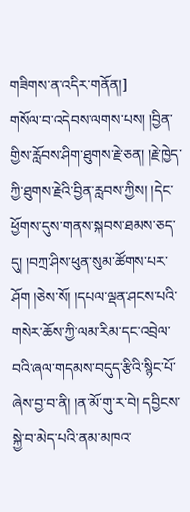གཟིགས་ན་འདིར་གནོན།]
གསོལ་བ་འདེབས་ལགས་པས། །བྱིན་གྱིས་རློབས་ཤིག་ཐུགས་རྗེ་ཅན། །རྗེ་ཁྱེད་ཀྱི་ཐུགས་རྗེའི་བྱིན་རླབས་ཀྱིས། །དེང་ཕྱོགས་དུས་གནས་སྐབས་ཐམས་ཅད་དུ། །བཀྲ་ཤིས་ཕུན་སུམ་ཚོགས་པར་ཤོག །ཅེས་སོ། །དཔལ་ལྡན་ཤངས་པའི་གསེར་ཆོས་ཀྱི་ལམ་རིམ་དང་འབྲེལ་བའི་ཞལ་གདམས་བདུད་རྩིའི་སྙིང་པོ་ཞེས་བྱ་བ་ནི། །ན་མོ་གུ་ར་བེ། དབྱིངས་སྐྱེ་བ་མེད་པའི་ནམ་མཁའ་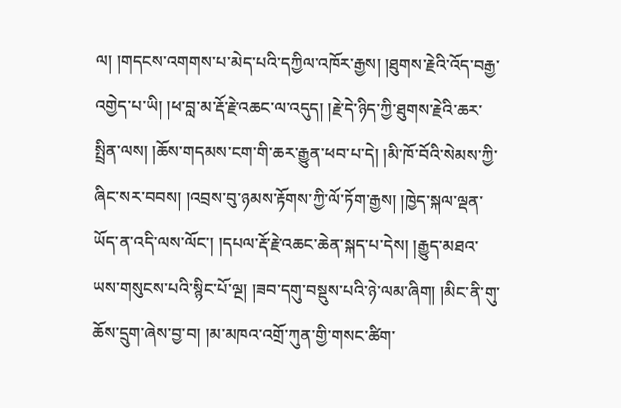ལ། །གདངས་འགགས་པ་མེད་པའི་དཀྱིལ་འཁོར་རྒྱས། །ཐུགས་རྗེའི་འོད་བརྒྱ་འགྱེད་པ་ཡི། །ཕ་བླ་མ་རྡོ་རྗེ་འཆང་ལ་འདུད། །རྗེ་དེ་ཉིད་ཀྱི་ཐུགས་རྗེའི་ཆར་སྤྲིན་ལས། །ཆོས་གདམས་ངག་གི་ཆར་རྒྱུན་ཕབ་པ་དེ། །མི་ཁོ་བོའི་སེམས་ཀྱི་ཞིང་སར་བབས། །འབྲས་བུ་ཉམས་རྟོགས་ཀྱི་ལོ་ཏོག་རྒྱས། །ཁྱེད་སྐལ་ལྡན་ཡོད་ན་འདི་ལས་ལོང་། །དཔལ་རྡོ་རྗེ་འཆང་ཆེན་སྐད་པ་དེས། །རྒྱུད་མཐའ་ཡས་གསུངས་པའི་སྙིང་པོ་ལྔ། །ཟབ་དགུ་བསྡུས་པའི་ཉེ་ལམ་ཞིག། །མིང་ནི་གུ་ཆོས་དྲུག་ཞེས་བྱ་བ། །མ་མཁའ་འགྲོ་ཀུན་གྱི་གསང་ཚིག་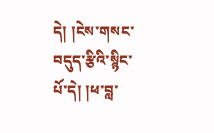དེ། །ངེས་གསང་བདུད་རྩིའི་སྙིང་པོ་དེ། །ཕ་བླ་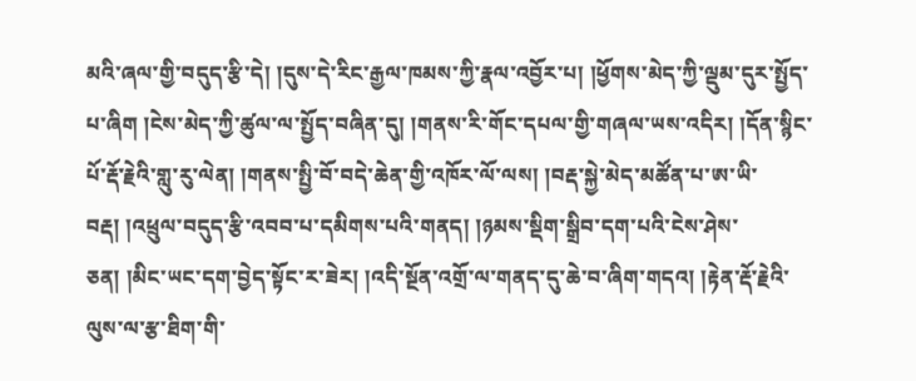མའི་ཞལ་གྱི་བདུད་རྩི་དེ། །དུས་དེ་རིང་རྒྱལ་ཁམས་ཀྱི་རྣལ་འབྱོར་པ། །ཕྱོགས་མེད་ཀྱི་ལྡུམ་དུར་སྤྱོད་པ་ཞིག །ངེས་མེད་ཀྱི་ཚུལ་ལ་སྤྱོད་བཞིན་དུ། །གནས་རི་གོང་དཔལ་གྱི་གཞལ་ཡས་འདིར། །དོན་སྙིང་པོ་རྡོ་རྗེའི་གླུ་རུ་ལེན། །གནས་སྤྱི་བོ་བདེ་ཆེན་གྱི་འཁོར་ལོ་ལས། །བརྡ་སྐྱེ་མེད་མཚོན་པ་ཨ་ཡི་བརྡ། །འཕྲུལ་བདུད་རྩི་འབབ་པ་དམིགས་པའི་གནད། །ཉམས་སྡིག་སྒྲིབ་དག་པའི་ངེས་ཤེས་ཅན། །མིང་ཡང་དག་བྱེད་སྟོང་ར་ཟེར། །འདི་སྔོན་འགྲོ་ལ་གནད་དུ་ཆེ་བ་ཞིག་གདའ། །རྟེན་རྡོ་རྗེའི་ལུས་ལ་རྩ་ཐིག་གི་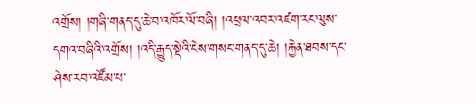འགྲོས། །གཞི་གནད་དུ་ཆེ་བ་འཁོར་ལོ་བཞི། །འཕྲལ་འབར་འཛག་རང་ལུས་དགའ་བཞིའི་འགྲོས། །འདི་རྒྱུད་སྡེའི་ངེས་གསང་གནད་དུ་ཆེ། །རྐྱེན་ཐབས་དང་ཤེས་རབ་འཛོམ་པ་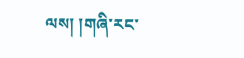ལས། །གཞི་རང་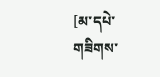[མ་དཔེ་གཟིགས་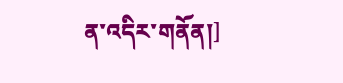ན་འདིར་གནོན།]